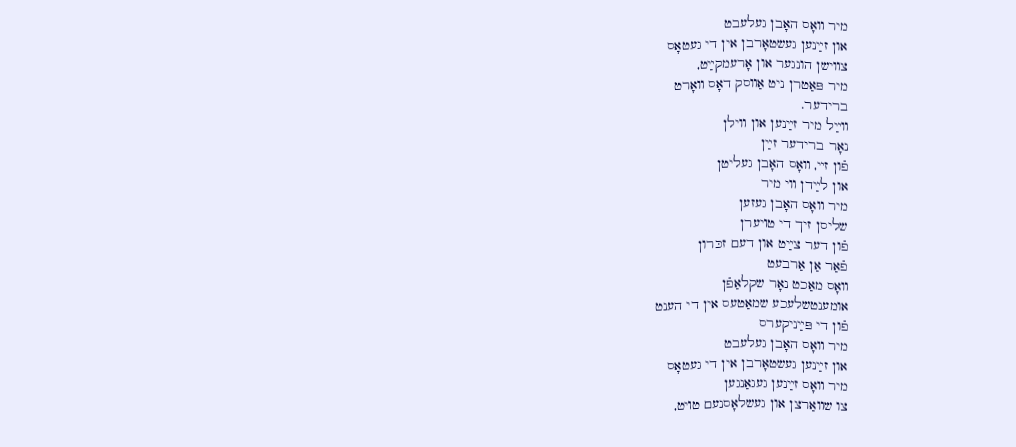מיר װאָס האָבן געלעבט
און זײַנען געשטאָרבן אין די געטאָס
צװישן הונגער און אָרעמקײַט,
מיר פּאַטרן ניט אַװסק דאָס װאָרט
ברידער.
װײַל מיר זײַנען און װילן
נאָר ברידער זײַן
פֿון זײ, װאָס האָבן געליטן
און לײַדן װי מיר
מיר װאָס האָבן געזען
שליסן זיך די טױערן
פֿון דער צײַט און דעם זכּרון
פֿאַר אַן אַרבעט
װאָס מאַכט נאָר שקלאַפֿן
אומענטשלעכע שמאַטעס אין די הענט
פֿון די פּײַניקערס
מיר װאָס האָבן געלעבט
און זײַנען געשטאָרבן אין די געטאָס
מיר װאָס זײַנען געגאַנגען
צו שװאַרצן און געשלאָסנעם טױט,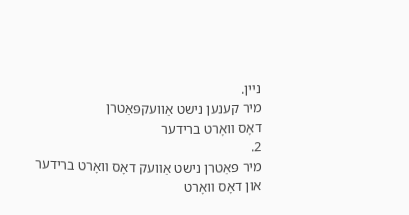נײן.
מיר קענען נישט אַוועקפּאַטרן
דאָס װאָרט ברידער
2.
מיר פּאַטרן נישט אַװעק דאָס װאָרט ברידער
און דאָס װאָרט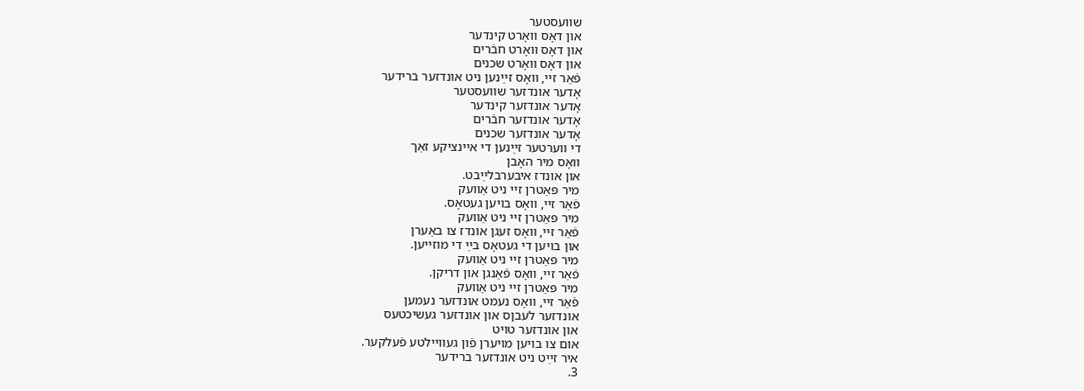שװעסטער
און דאָס װאָרט קינדער
און דאָס װאָרט חבֿרים
און דאָס װאָרט שכנים
פֿאַר זײ, װאָס זײַנען ניט אונדזער ברידער
אָדער אונדזער שװעסטער
אָדער אונדזער קינדער
אָדער אונדזער חבֿרים
אָדער אונדזער שכנים
די װערטער זײַנען די אײנציקע זאַך
װאָס מיר האָבן
און אונדז איבערבלײַבט.
מיר פּאַטרן זײ ניט אַװעק
פֿאַר זײ, װאָס בױען געטאָס.
מיר פּאַטרן זײ ניט אַװעק
פֿאַר זײ, װאָס זעגן אונדז צו באַערן
און בױען די געטאָס בײַ די מוזײען.
מיר פּאַטרן זײ ניט אַװעק
פֿאַר זײ, װאָס פֿאַנגן און דריקן.
מיר פּאַטרן זײ ניט אַװעק
פֿאַר זײ, װאָס נעמט אונדזער נעמען
אונדזער לעבןס און אונדזער געשיכטעס
און אונדזער טױט
אום צו בױען מױערן פֿון געװײלטע פֿעלקער.
איר זײַט ניט אונדזער ברידער
3.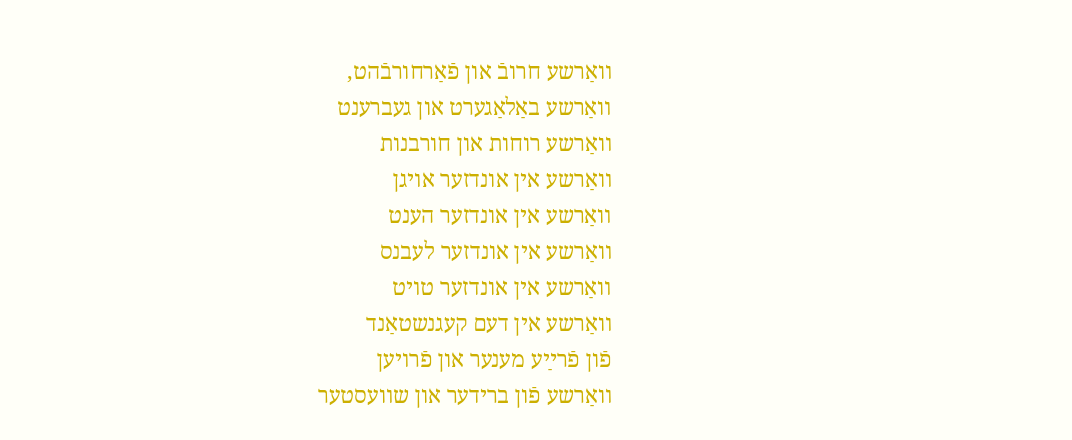װאַרשע חרובֿ און פֿאַרחורבֿהט,
װאַרשע באַלאַגערט און געברענט
װאַרשע רוחות און חורבנות
װאַרשע אין אונדזער אױגן
װאַרשע אין אונדזער הענט
װאַרשע אין אונדזער לעבנס
װאַרשע אין אונדזער טױט
װאַרשע אין דעם קעגנשטאַנד
פֿון פֿרײַע מענער און פֿרױען
װאַרשע פֿון ברידער און שװעסטער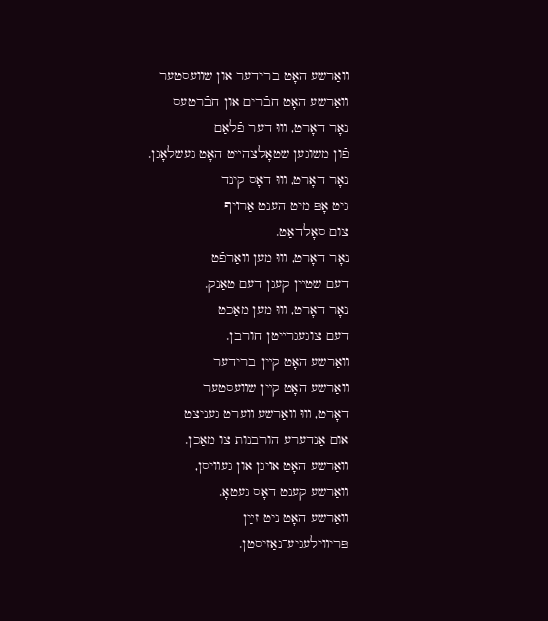װאַרשע האָט ברידער און שװעסטער
װאַרשע האָט חבֿרים און חבֿרטעס
נאָר דאָרט, װוּ דער פֿלאַם
פֿון משוגען שטאָלצהײט האָט געשלאָגן.
נאָר דאָרט, װוּ דאָס קינד
גיט אָפּ מיט הענט אַרױף
צום סאָלדאַט.
נאָר דאָרט, װוּ מען װאַרפֿט
דעם שטײן קעגן דעם טאַנק.
נאָר דאָרט, װוּ מען מאַכט
דעם צוגעגרײטן חורבן.
װאַרשע האָט קײן ברידער
װאַרשע האָט קײן שװעסטער
דאָרט, װוּ װאַרשע װערט געניצט
אום אַנדערע הורבנות צו מאַכן.
װאַרשע האָט אױגן און געװיסן,
װאַרשע קענט דאָס געטאָ.
װאַרשע האָט ניט זײַן
פּריװילעגיע־נאַזיסטן.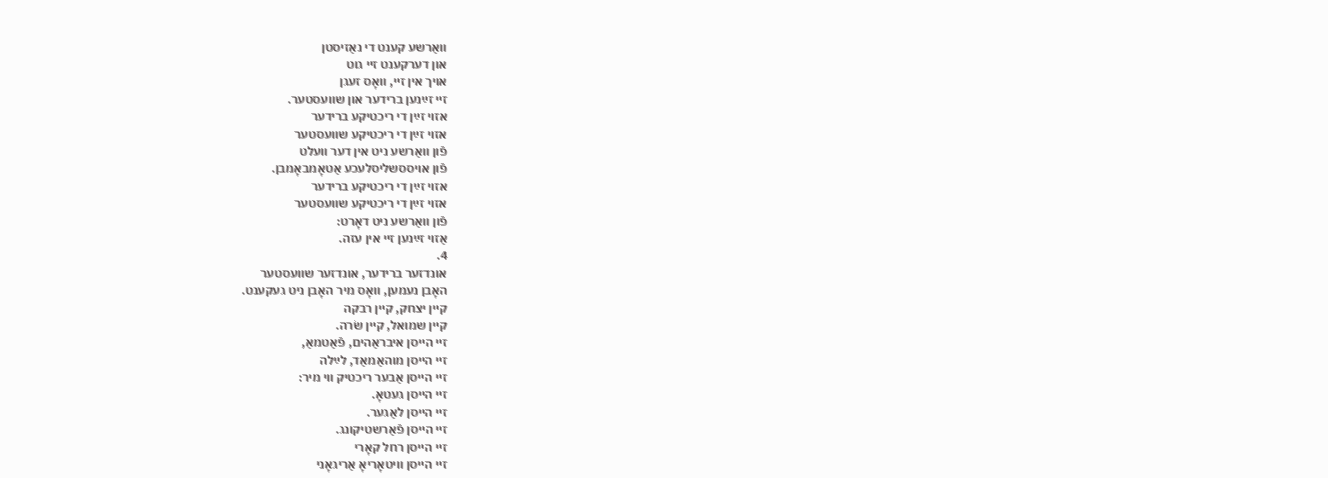װאַרשע קענט די נאַזיסטן
און דערקענט זײ גוט
אױך אין זײ, װאָס זעגן
זײ זײַנען ברידער און שװעסטער.
אזױ זײַן די ריכטיקע ברידער
אזױ זײַן די ריכטיקע שװעסטער
פֿון װאַרשע ניט אין דער װעלט
פֿון אױססשליסלעכע אַטאָמבאָמבן.
אזױ זײַן די ריכטיקע ברידער
אזױ זײַן די ריכטיקע שװעסטער
פֿון װאַרשע ניט דאָרט:
אַזױ זײַנען זײ אין עזה.
4.
אונדזער ברידער, אונדזער שװעסטער
האָבן נעמען, װאָס מיר האָבן ניט געקענט.
קײן יצחק, קײן רבקה
קײן שמואל, קײן שׂרה.
זײ הײסן איבראַהים, פֿאַטמאַ,
זײ הײסן מוהאַמאַד, לײַלה
זײ הײסן אַבער ריכטיק װי מיר:
זײ הײסן געטאָ.
זײ הײסן לאַגער.
זײ הײסן פֿאַרשטיקונג.
זײ הײסן רחל קאָרי
זײ הײסן װיטאָריאָ אַריגאָני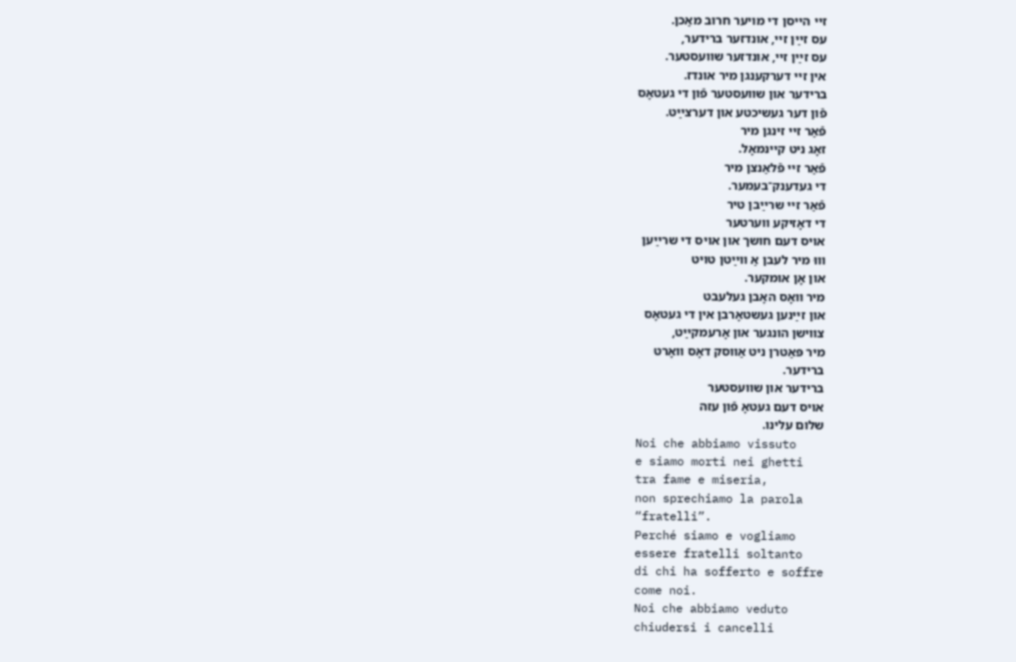זײ הײסן די מױער חרוב מאַכן.
עס זײַן זײ, אונדזער ברידער,
עס זײַן זײ, אונדזער שװעסטער.
אין זײ דערקענגן מיר אונדז.
ברידער און שװעסטער פֿון די געטאָס
פֿון דער געשיכטע און דערצײַט.
פֿאַר זײ זינגן מיר
זאָג ניט קײנמאָל.
פֿאַר זײ פֿלאַנצן מיר
די געדענק־בעמער.
פֿאַר זײ שרײַבן טיר
די דאָזיקע װערטער
אױס דעם חושך און אױס די שרײַען
װוּ מיר לעבן אַ װײַטן טױט
און אָן אומקער.
מיר װאָס האָבן געלעבט
און זײַנען געשטאָרבן אין די געטאָס
צװישן הונגער און אָרעמקײַט,
מיר פּאַטרן ניט אַװסק דאָס װאָרט
ברידער.
ברידער און שװעסטער
אױס דעם געטאָ פֿון עזה
שלום עלינו.
Noi che abbiamo vissuto
e siamo morti nei ghetti
tra fame e miseria,
non sprechiamo la parola
“fratelli”.
Perché siamo e vogliamo
essere fratelli soltanto
di chi ha sofferto e soffre
come noi.
Noi che abbiamo veduto
chiudersi i cancelli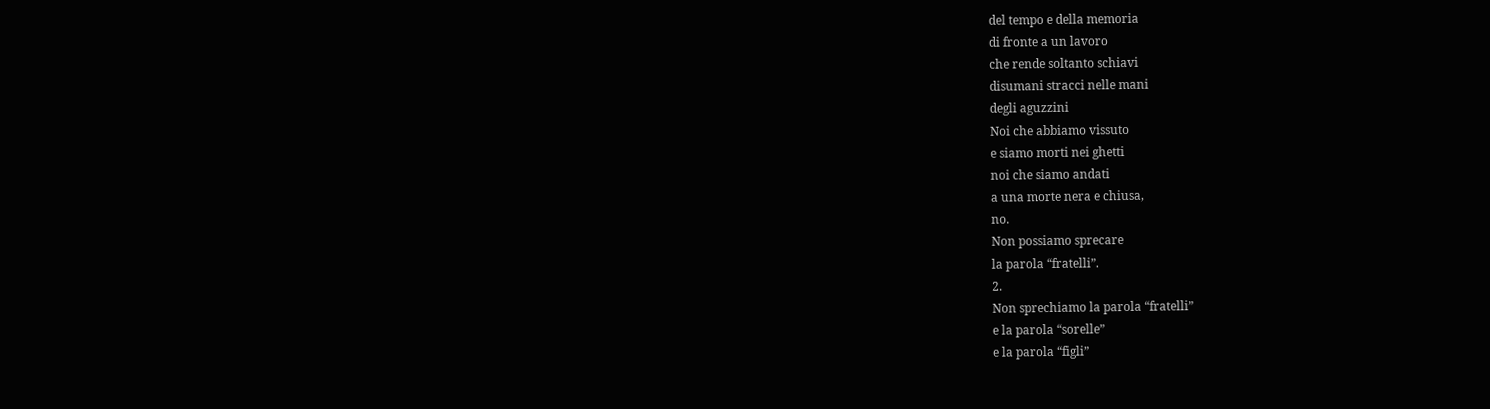del tempo e della memoria
di fronte a un lavoro
che rende soltanto schiavi
disumani stracci nelle mani
degli aguzzini
Noi che abbiamo vissuto
e siamo morti nei ghetti
noi che siamo andati
a una morte nera e chiusa,
no.
Non possiamo sprecare
la parola “fratelli”.
2.
Non sprechiamo la parola “fratelli”
e la parola “sorelle”
e la parola “figli”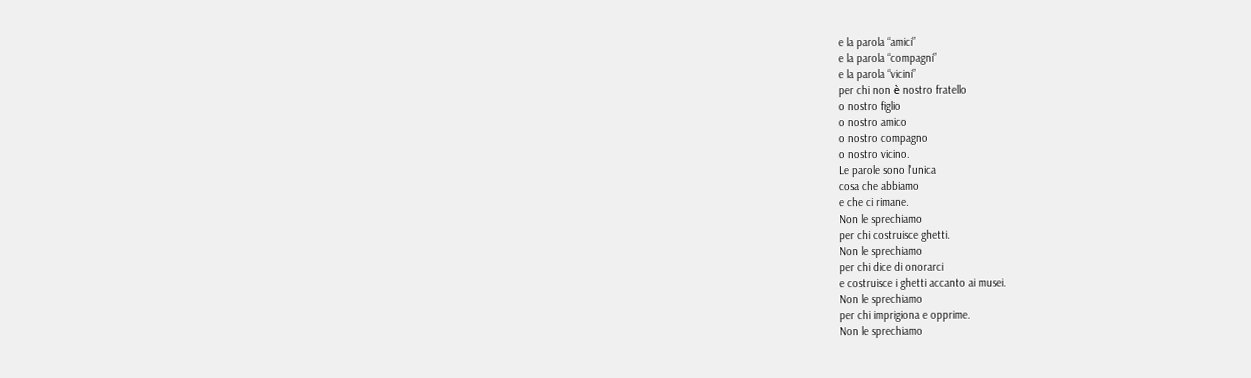e la parola “amici”
e la parola “compagni”
e la parola “vicini”
per chi non è nostro fratello
o nostro figlio
o nostro amico
o nostro compagno
o nostro vicino.
Le parole sono l'unica
cosa che abbiamo
e che ci rimane.
Non le sprechiamo
per chi costruisce ghetti.
Non le sprechiamo
per chi dice di onorarci
e costruisce i ghetti accanto ai musei.
Non le sprechiamo
per chi imprigiona e opprime.
Non le sprechiamo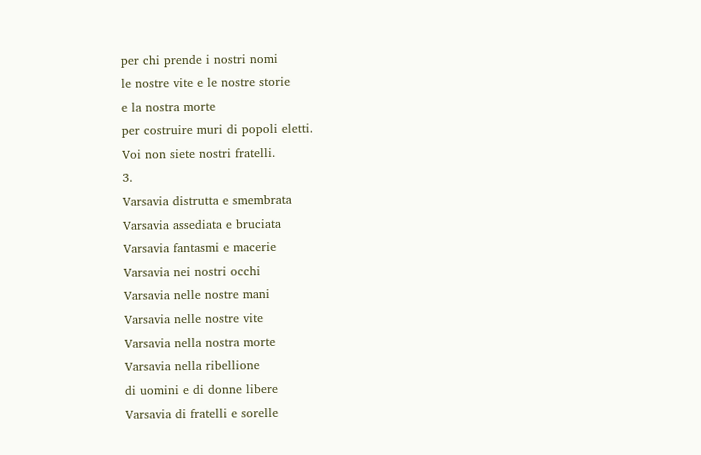per chi prende i nostri nomi
le nostre vite e le nostre storie
e la nostra morte
per costruire muri di popoli eletti.
Voi non siete nostri fratelli.
3.
Varsavia distrutta e smembrata
Varsavia assediata e bruciata
Varsavia fantasmi e macerie
Varsavia nei nostri occhi
Varsavia nelle nostre mani
Varsavia nelle nostre vite
Varsavia nella nostra morte
Varsavia nella ribellione
di uomini e di donne libere
Varsavia di fratelli e sorelle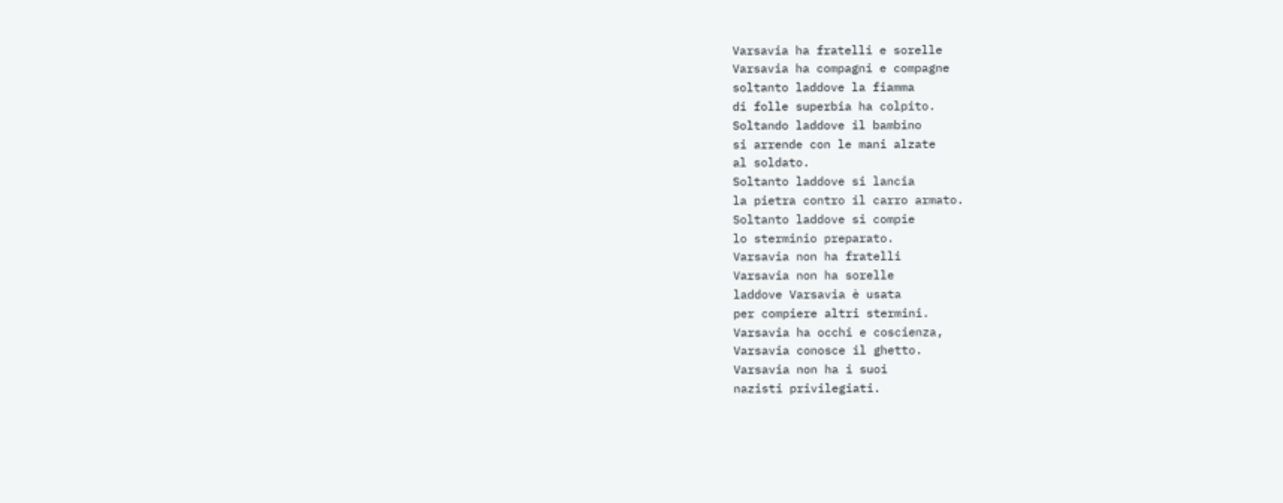Varsavia ha fratelli e sorelle
Varsavia ha compagni e compagne
soltanto laddove la fiamma
di folle superbia ha colpito.
Soltando laddove il bambino
si arrende con le mani alzate
al soldato.
Soltanto laddove si lancia
la pietra contro il carro armato.
Soltanto laddove si compie
lo sterminio preparato.
Varsavia non ha fratelli
Varsavia non ha sorelle
laddove Varsavia è usata
per compiere altri stermini.
Varsavia ha occhi e coscienza,
Varsavia conosce il ghetto.
Varsavia non ha i suoi
nazisti privilegiati.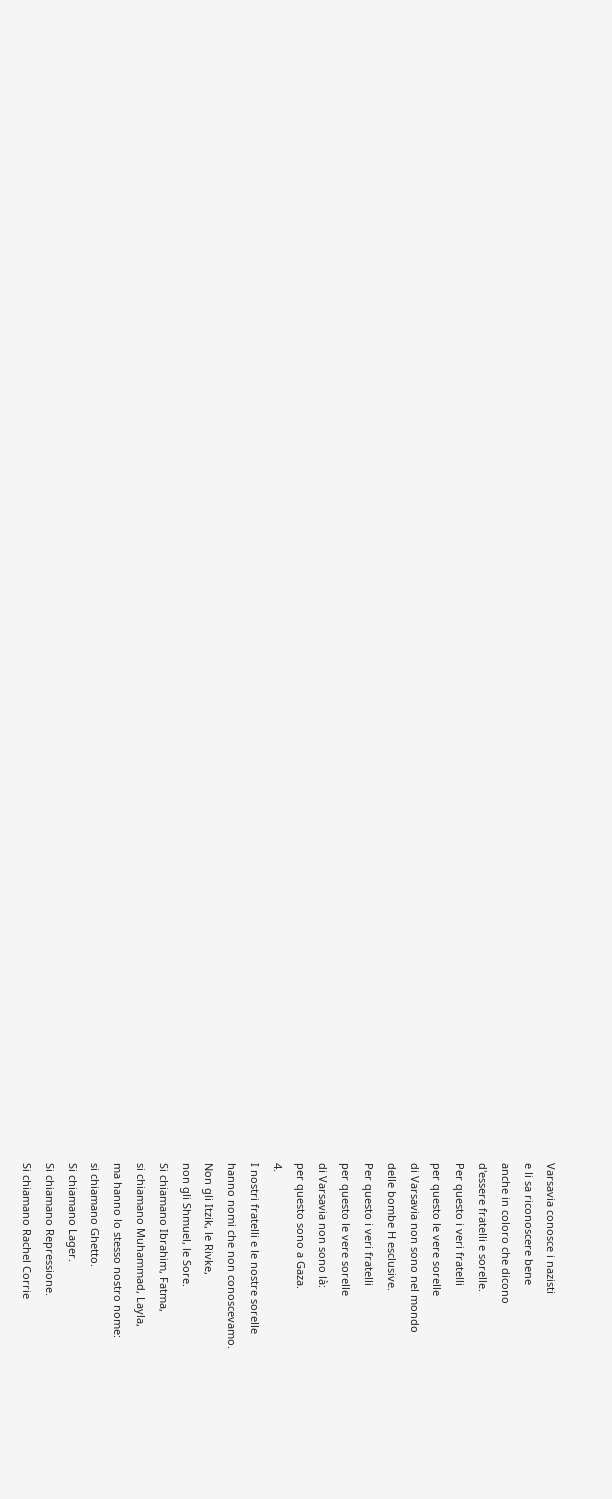Varsavia conosce i nazisti
e li sa riconoscere bene
anche in coloro che dicono
d'essere fratelli e sorelle.
Per questo i veri fratelli
per questo le vere sorelle
di Varsavia non sono nel mondo
delle bombe H esclusive.
Per questo i veri fratelli
per questo le vere sorelle
di Varsavia non sono là:
per questo sono a Gaza.
4.
I nostri fratelli e le nostre sorelle
hanno nomi che non conoscevamo.
Non gli Itzik, le Rivke,
non gli Shmuel, le Sore.
Si chiamano Ibrahim, Fatma,
si chiamano Muhammad, Layla,
ma hanno lo stesso nostro nome:
si chiamano Ghetto.
Si chiamano Lager.
Si chiamano Repressione.
Si chiamano Rachel Corrie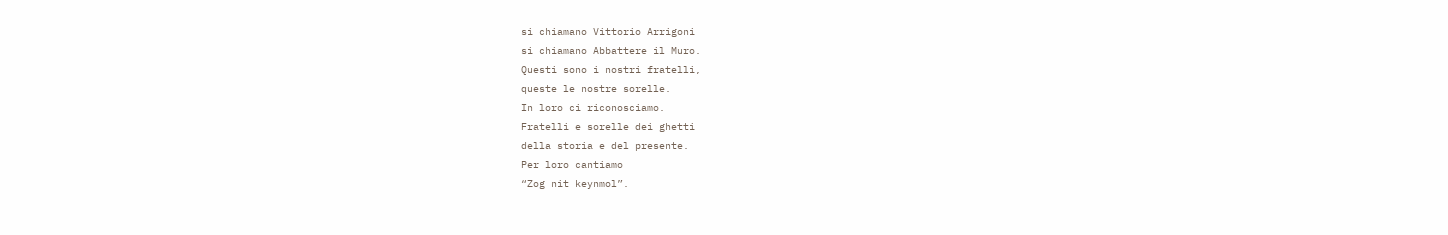si chiamano Vittorio Arrigoni
si chiamano Abbattere il Muro.
Questi sono i nostri fratelli,
queste le nostre sorelle.
In loro ci riconosciamo.
Fratelli e sorelle dei ghetti
della storia e del presente.
Per loro cantiamo
“Zog nit keynmol”.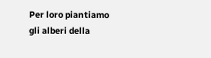Per loro piantiamo
gli alberi della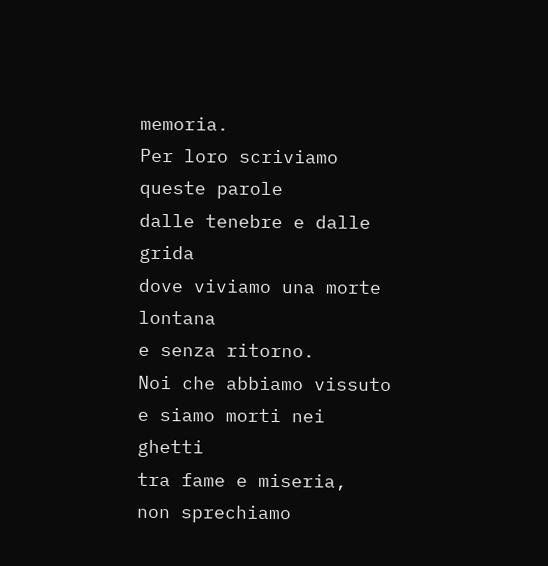memoria.
Per loro scriviamo
queste parole
dalle tenebre e dalle grida
dove viviamo una morte lontana
e senza ritorno.
Noi che abbiamo vissuto
e siamo morti nei ghetti
tra fame e miseria,
non sprechiamo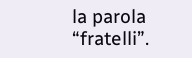la parola
“fratelli”.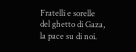Fratelli e sorelle
del ghetto di Gaza,
la pace su di noi.